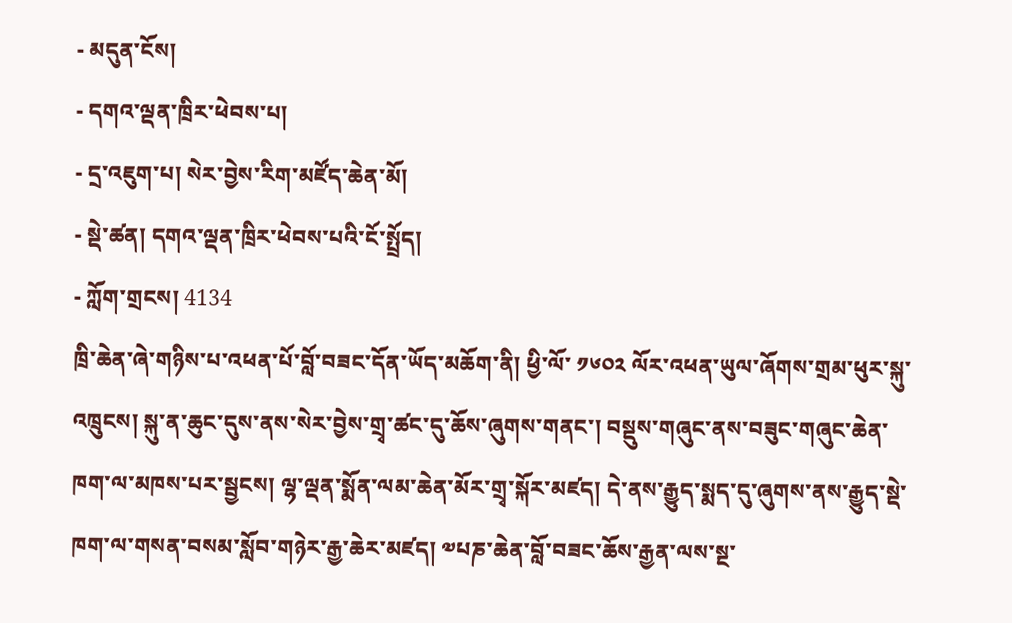- མདུན་ངོས།
- དགའ་ལྡན་ཁྲིར་ཕེབས་པ།
- དྲ་འཇུག་པ། སེར་བྱེས་རིག་མཛོད་ཆེན་མོ།
- སྡེ་ཚན། དགའ་ལྡན་ཁྲིར་ཕེབས་པའི་ངོ་སྤྲོད།
- ཀློག་གྲངས། 4134
ཁྲི་ཆེན་ཞེ་གཉིས་པ་འཕན་པོ་བློ་བཟང་དོན་ཡོད་མཆོག་ནི། ཕྱི་ལོ་ ༡༦༠༢ ལོར་འཕན་ཡུལ་ཞོགས་གྲམ་ཕུར་སྐུ་འཁྲུངས། སྐུ་ན་ཆུང་དུས་ནས་སེར་བྱེས་གྲྭ་ཚང་དུ་ཆོས་ཞུགས་གནང་། བསྡུས་གཞུང་ནས་བཟུང་གཞུང་ཆེན་ཁག་ལ་མཁས་པར་སྦྱངས། ལྷ་ལྡན་སྨོན་ལམ་ཆེན་མོར་གྲྭ་སྐོར་མཛད། དེ་ནས་རྒྱུད་སྨད་དུ་ཞུགས་ནས་རྒྱུད་སྡེ་ཁག་ལ་གསན་བསམ་སློབ་གཉེར་རྒྱ་ཆེར་མཛད། ༧པཎ་ཆེན་བློ་བཟང་ཆོས་རྒྱན་ལས་སྔ་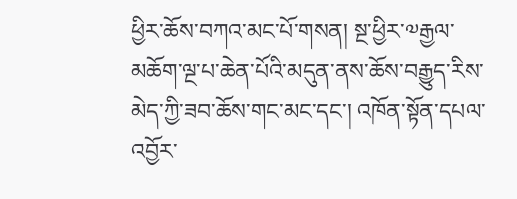ཕྱིར་ཆོས་བཀའ་མང་པོ་གསན། སྔ་ཕྱིར་༧རྒྱལ་མཆོག་ལྔ་པ་ཆེན་པོའི་མདུན་ནས་ཆོས་བརྒྱུད་རིས་མེད་ཀྱི་ཟབ་ཆོས་གང་མང་དང་། འཁོན་སྟོན་དཔལ་འབྱོར་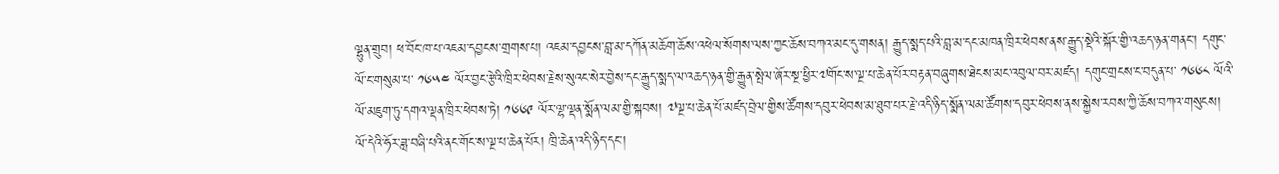ལྷུན་གྲུབ། ཕ་བོང་ཁ་པ་འཇམ་དབྱངས་གྲགས་པ། འཇམ་དབྱངས་བླ་མ་དཀོན་མཆོག་ཆོས་འཕེལ་སོགས་ལས་ཀྱང་ཆོས་བཀའ་མང་དུ་གསན། རྒྱུད་སྨད་པའི་བླ་མ་དང་མཁན་ཁྲིར་ཕེབས་ནས་རྒྱུད་སྡེའི་སྐོར་གྱི་འཆད་ཉན་གནང་། དགུང་ལོ་ང་གསུམ་པ་ ༡༦༥༤ ལོར་བྱང་རྩེའི་ཁྲིར་ཕེབས་རྗེས་སུའང་སེར་བྱེས་དང་རྒྱུད་སྨད་ལ་འཆད་ཉན་གྱི་རྒྱུན་སྤེལ་ཞོར་སྔ་ཕྱིར་༧གོང་ས་ལྔ་པ་ཆེན་པོར་བརྟན་བཞུགས་ཐེངས་མང་འབུལ་བར་མཛད། དགུང་གྲངས་ང་བདུན་པ་ ༡༦༦༨ ལོའི་ལོ་མཇུག་ཏུ་དགའ་ལྡན་ཁྲིར་ཕེབས་ཏེ། ༡༦༦༩ ལོར་ལྷ་ལྡན་སྨོན་ལམ་གྱི་སྐབས། ༧ལྔ་པ་ཆེན་པོ་མཛད་བྲེལ་གྱིས་ཚོགས་དབུར་ཕེབས་མ་ཐུབ་པར་རྗེ་འདི་ཉིད་སྨོན་ལམ་ཚོགས་དབུར་ཕེབས་ནས་སྐྱེས་རབས་ཀྱི་ཆོས་བཀའ་གསུངས། ལོ་དེའི་ཧོར་ཟླ་བཞི་པའི་ནང་གོང་ས་ལྔ་པ་ཆེན་པོར། ཁྲི་ཆེན་འདི་ཉིད་དང་།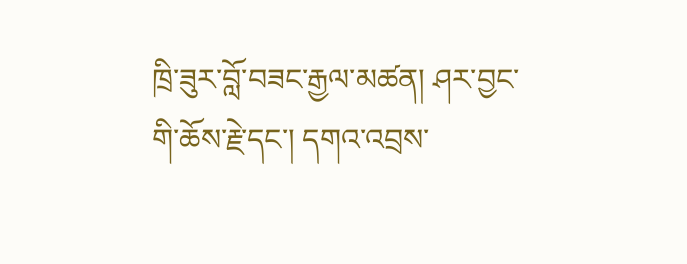ཁྲི་ཟུར་བློ་བཟང་རྒྱལ་མཚན། ཤར་བྱང་གི་ཆོས་རྗེ་དང་། དགའ་འབྲས་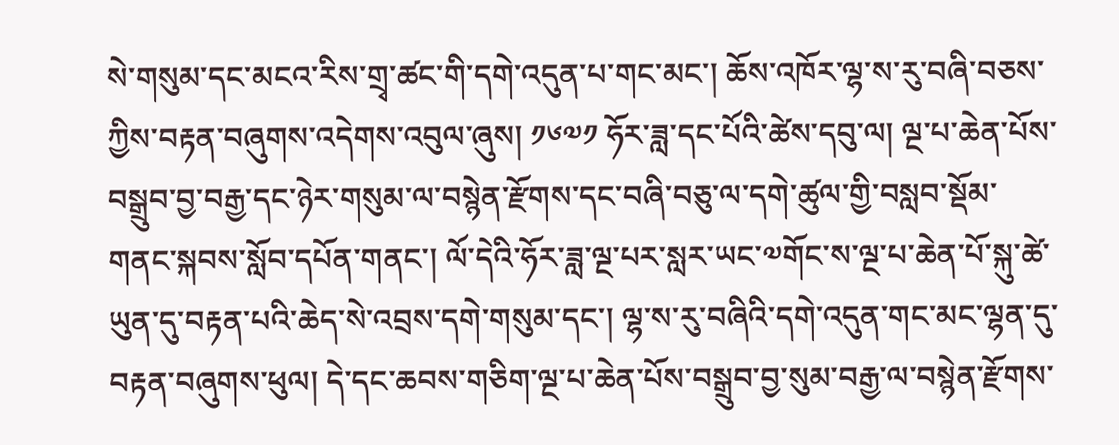སེ་གསུམ་དང་མངའ་རིས་གྲྭ་ཚང་གི་དགེ་འདུན་པ་གང་མང་། ཆོས་འཁོར་ལྷ་ས་རུ་བཞི་བཅས་ཀྱིས་བརྟན་བཞུགས་འདེགས་འབུལ་ཞུས། ༡༦༧༡ ཧོར་ཟླ་དང་པོའི་ཚེས་དབུ་ལ། ལྔ་པ་ཆེན་པོས་བསྒྲུབ་བྱ་བརྒྱ་དང་ཉེར་གསུམ་ལ་བསྙེན་རྫོགས་དང་བཞི་བཅུ་ལ་དགེ་ཚུལ་གྱི་བསླབ་སྡོམ་གནང་སྐབས་སློབ་དཔོན་གནང་། ལོ་དེའི་ཧོར་ཟླ་ལྔ་པར་སླར་ཡང་༧གོང་ས་ལྔ་པ་ཆེན་པོ་སྐུ་ཚེ་ཡུན་དུ་བརྟན་པའི་ཆེད་སེ་འབྲས་དགེ་གསུམ་དང་། ལྷ་ས་རུ་བཞིའི་དགེ་འདུན་གང་མང་ལྷན་དུ་བརྟན་བཞུགས་ཕུལ། དེ་དང་ཆབས་གཅིག་ལྔ་པ་ཆེན་པོས་བསྒྲུབ་བྱ་སུམ་བརྒྱ་ལ་བསྙེན་རྫོགས་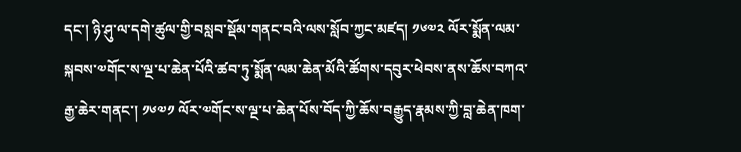དང་། ཉི་ཤུ་ལ་དགེ་ཚུལ་གྱི་བསླབ་སྡོམ་གནང་བའི་ལས་སློབ་ཀྱང་མཛད། ༡༦༧༢ ལོར་སྨོན་ལམ་སྐབས་༧གོང་ས་ལྔ་པ་ཆེན་པོའི་ཚབ་ཏུ་སྨོན་ལམ་ཆེན་མོའི་ཚོགས་དབུར་ཕེབས་ནས་ཆོས་བཀའ་རྒྱ་ཆེར་གནང་། ༡༦༧༡ ལོར་༧གོང་ས་ལྔ་པ་ཆེན་པོས་བོད་ཀྱི་ཆོས་བརྒྱུད་རྣམས་ཀྱི་བླ་ཆེན་ཁག་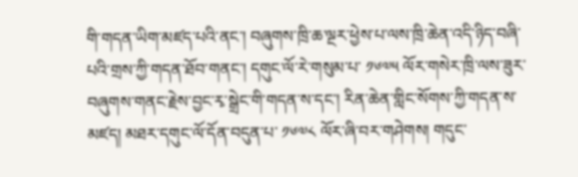གི་གདན་ཡིག་མཛད་པའི་ནང་། བཞུགས་ཁྲི་ཆ་ལྔར་ཕྱེས་པ་ལས་ཁྲི་ཆེན་འདི་ཉིད་བཞི་པའི་གྲས་ཀྱི་གདན་ཐོབ་གནང་། དགུང་ལོ་རེ་གསུམ་པ་ ༡༦༧༥ ལོར་གསེར་ཁྲི་ལས་ཟུར་བཞུགས་གནང་རྗེས་བྱང་རྭ་སྒྲེང་གི་གདན་ས་དང་། རིན་ཆེན་གླིང་སོགས་ཀྱི་གདན་ས་མཛད། མཐར་དགུང་ལོ་དོན་བདུན་པ་ ༡༦༧༨ ལོར་ཞི་བར་གཤེགས། གདུང་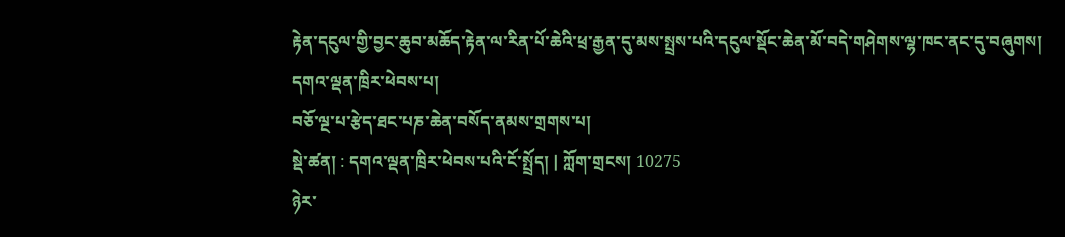རྟེན་དངུལ་གྱི་བྱང་ཆུབ་མཆོད་རྟེན་ལ་རིན་པོ་ཆེའི་ཕྲ་རྒྱན་དུ་མས་སྤྲས་པའི་དངུལ་སྡོང་ཆེན་མོ་བདེ་གཤེགས་ལྷ་ཁང་ནང་དུ་བཞུགས།
དགའ་ལྡན་ཁྲིར་ཕེབས་པ།
བཅོ་ལྔ་པ་རྩེད་ཐང་པཎ་ཆེན་བསོད་ནམས་གྲགས་པ།
སྡེ་ཚན། : དགའ་ལྡན་ཁྲིར་ཕེབས་པའི་ངོ་སྤྲོད། | ཀློག་གྲངས། 10275
ཉེར་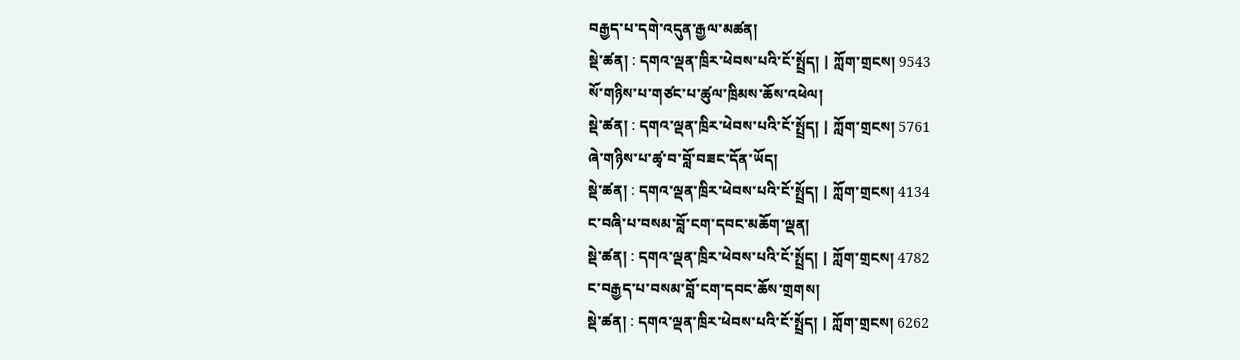བརྒྱད་པ་དགེ་འདུན་རྒྱལ་མཚན།
སྡེ་ཚན། : དགའ་ལྡན་ཁྲིར་ཕེབས་པའི་ངོ་སྤྲོད། | ཀློག་གྲངས། 9543
སོ་གཉིས་པ་གཙང་པ་ཚུལ་ཁྲིམས་ཆོས་འཕེལ།
སྡེ་ཚན། : དགའ་ལྡན་ཁྲིར་ཕེབས་པའི་ངོ་སྤྲོད། | ཀློག་གྲངས། 5761
ཞེ་གཉིས་པ་ཚྭ་བ་བློ་བཟང་དོན་ཡོད།
སྡེ་ཚན། : དགའ་ལྡན་ཁྲིར་ཕེབས་པའི་ངོ་སྤྲོད། | ཀློག་གྲངས། 4134
ང་བཞི་པ་བསམ་བློ་ངག་དབང་མཆོག་ལྡན།
སྡེ་ཚན། : དགའ་ལྡན་ཁྲིར་ཕེབས་པའི་ངོ་སྤྲོད། | ཀློག་གྲངས། 4782
ང་བརྒྱད་པ་བསམ་བློ་ངག་དབང་ཆོས་གྲགས།
སྡེ་ཚན། : དགའ་ལྡན་ཁྲིར་ཕེབས་པའི་ངོ་སྤྲོད། | ཀློག་གྲངས། 6262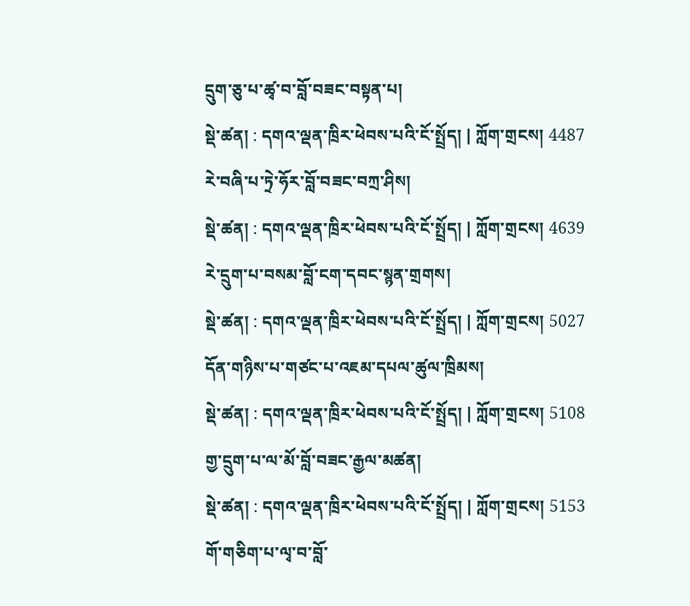དྲུག་ཅུ་པ་ཚྭ་བ་བློ་བཟང་བསྟན་པ།
སྡེ་ཚན། : དགའ་ལྡན་ཁྲིར་ཕེབས་པའི་ངོ་སྤྲོད། | ཀློག་གྲངས། 4487
རེ་བཞི་པ་ཏྲེ་ཧོར་བློ་བཟང་བཀྲ་ཤིས།
སྡེ་ཚན། : དགའ་ལྡན་ཁྲིར་ཕེབས་པའི་ངོ་སྤྲོད། | ཀློག་གྲངས། 4639
རེ་དྲུག་པ་བསམ་བློ་ངག་དབང་སྙན་གྲགས།
སྡེ་ཚན། : དགའ་ལྡན་ཁྲིར་ཕེབས་པའི་ངོ་སྤྲོད། | ཀློག་གྲངས། 5027
དོན་གཉིས་པ་གཙང་པ་འཇམ་དཔལ་ཚུལ་ཁྲིམས།
སྡེ་ཚན། : དགའ་ལྡན་ཁྲིར་ཕེབས་པའི་ངོ་སྤྲོད། | ཀློག་གྲངས། 5108
གྱ་དྲུག་པ་ལ་མོ་བློ་བཟང་རྒྱལ་མཚན།
སྡེ་ཚན། : དགའ་ལྡན་ཁྲིར་ཕེབས་པའི་ངོ་སྤྲོད། | ཀློག་གྲངས། 5153
གོ་གཅིག་པ་ལྭ་བ་བློ་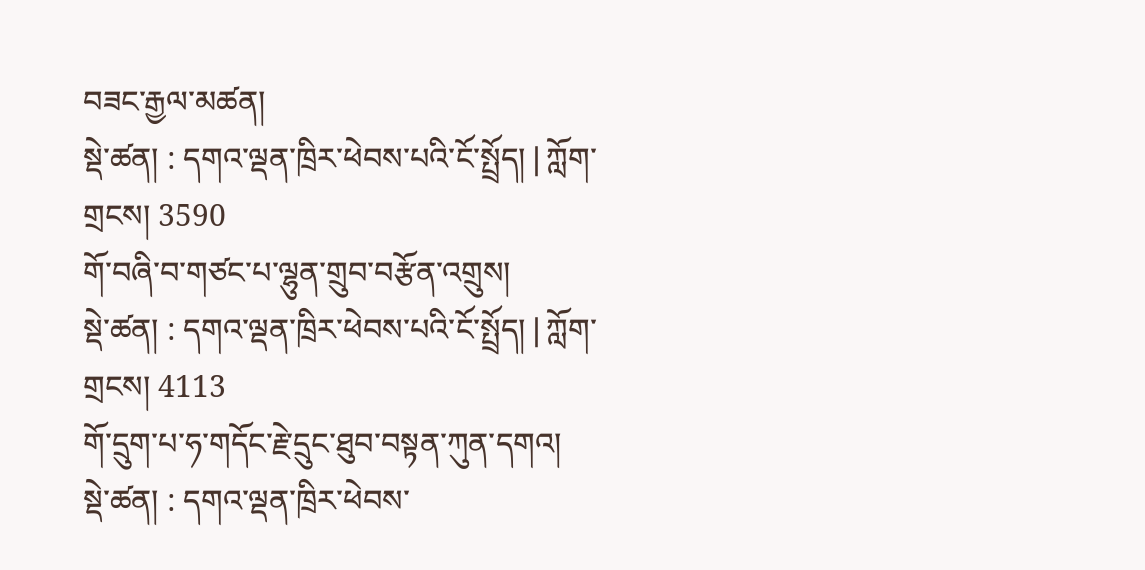བཟང་རྒྱལ་མཚན།
སྡེ་ཚན། : དགའ་ལྡན་ཁྲིར་ཕེབས་པའི་ངོ་སྤྲོད། | ཀློག་གྲངས། 3590
གོ་བཞི་བ་གཙང་པ་ལྷུན་གྲུབ་བརྩོན་འགྲུས།
སྡེ་ཚན། : དགའ་ལྡན་ཁྲིར་ཕེབས་པའི་ངོ་སྤྲོད། | ཀློག་གྲངས། 4113
གོ་དྲུག་པ་ཧ་གདོང་རྗེ་དྲུང་ཐུབ་བསྟན་ཀུན་དགའ།
སྡེ་ཚན། : དགའ་ལྡན་ཁྲིར་ཕེབས་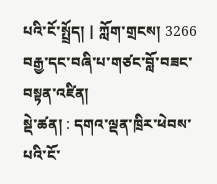པའི་ངོ་སྤྲོད། | ཀློག་གྲངས། 3266
བརྒྱ་དང་བཞི་པ་གཙང་བློ་བཟང་བསྟན་འཛིན།
སྡེ་ཚན། : དགའ་ལྡན་ཁྲིར་ཕེབས་པའི་ངོ་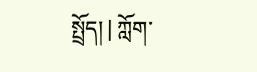སྤྲོད། | ཀློག་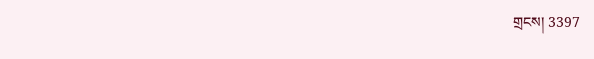གྲངས། 3397